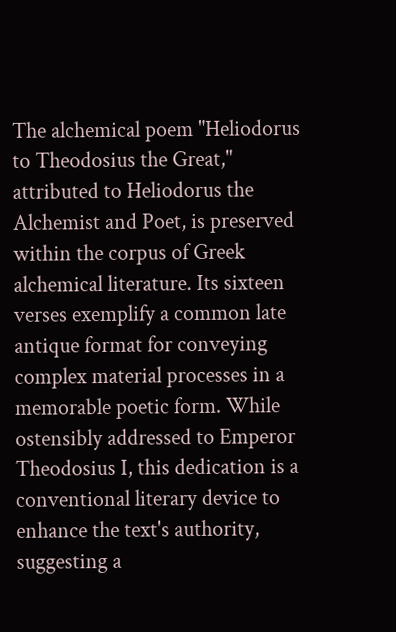The alchemical poem "Heliodorus to Theodosius the Great," attributed to Heliodorus the Alchemist and Poet, is preserved within the corpus of Greek alchemical literature. Its sixteen verses exemplify a common late antique format for conveying complex material processes in a memorable poetic form. While ostensibly addressed to Emperor Theodosius I, this dedication is a conventional literary device to enhance the text's authority, suggesting a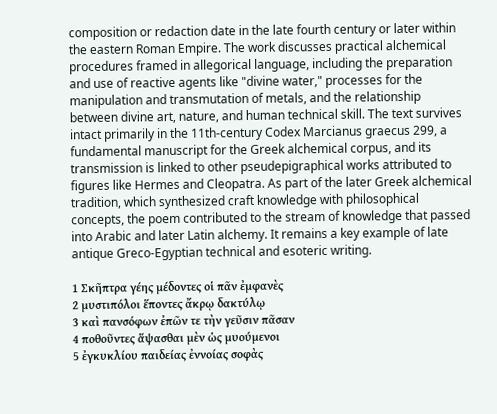composition or redaction date in the late fourth century or later within the eastern Roman Empire. The work discusses practical alchemical procedures framed in allegorical language, including the preparation and use of reactive agents like "divine water," processes for the manipulation and transmutation of metals, and the relationship between divine art, nature, and human technical skill. The text survives intact primarily in the 11th-century Codex Marcianus graecus 299, a fundamental manuscript for the Greek alchemical corpus, and its transmission is linked to other pseudepigraphical works attributed to figures like Hermes and Cleopatra. As part of the later Greek alchemical tradition, which synthesized craft knowledge with philosophical concepts, the poem contributed to the stream of knowledge that passed into Arabic and later Latin alchemy. It remains a key example of late antique Greco-Egyptian technical and esoteric writing.

1 Σκῆπτρα γέης μέδοντες οἱ πᾶν ἐμφανὲς
2 μυστιπόλοι ἕποντες ἄκρῳ δακτύλῳ
3 καὶ πανσόφων ἐπῶν τε τὴν γεῦσιν πᾶσαν
4 ποθοῦντες ἅψασθαι μὲν ὡς μυούμενοι
5 ἐγκυκλίου παιδείας ἐννοίας σοφὰς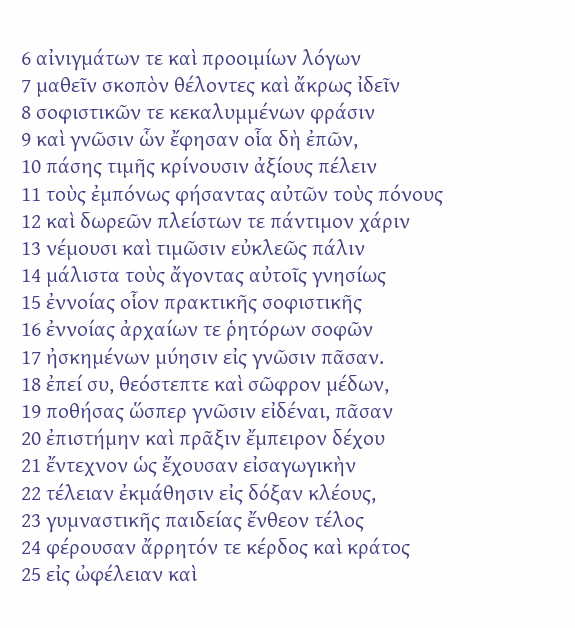6 αἰνιγμάτων τε καὶ προοιμίων λόγων
7 μαθεῖν σκοπὸν θέλοντες καὶ ἄκρως ἰδεῖν
8 σοφιστικῶν τε κεκαλυμμένων φράσιν
9 καὶ γνῶσιν ὧν ἔφησαν οἷα δὴ ἐπῶν,
10 πάσης τιμῆς κρίνουσιν ἀξίους πέλειν
11 τοὺς ἐμπόνως φήσαντας αὐτῶν τοὺς πόνους
12 καὶ δωρεῶν πλείστων τε πάντιμον χάριν
13 νέμουσι καὶ τιμῶσιν εὐκλεῶς πάλιν
14 μάλιστα τοὺς ἄγοντας αὐτοῖς γνησίως
15 ἐννοίας οἷον πρακτικῆς σοφιστικῆς
16 ἐννοίας ἀρχαίων τε ῥητόρων σοφῶν
17 ἠσκημένων μύησιν εἰς γνῶσιν πᾶσαν.
18 ἐπεί συ, θεόστεπτε καὶ σῶφρον μέδων,
19 ποθήσας ὥσπερ γνῶσιν εἰδέναι, πᾶσαν
20 ἐπιστήμην καὶ πρᾶξιν ἔμπειρον δέχου
21 ἔντεχνον ὡς ἔχουσαν εἰσαγωγικὴν
22 τέλειαν ἐκμάθησιν εἰς δόξαν κλέους,
23 γυμναστικῆς παιδείας ἔνθεον τέλος
24 φέρουσαν ἄρρητόν τε κέρδος καὶ κράτος
25 εἰς ὠφέλειαν καὶ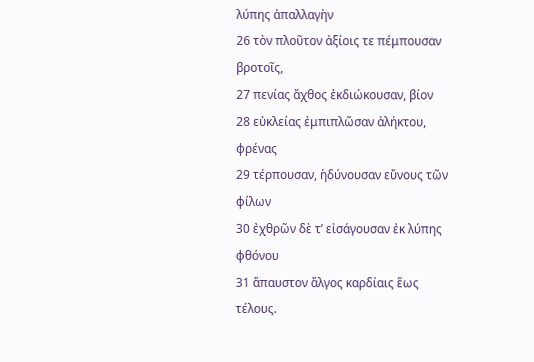λύπης ἀπαλλαγὴν
26 τὸν πλοῦτον ἀξίοις τε πέμπουσαν βροτοῖς,
27 πενίας ἄχθος ἐκδιώκουσαν, βίον
28 εὐκλείας ἐμπιπλῶσαν ἀλήκτου, φρένας
29 τέρπουσαν, ἡδύνουσαν εὔνους τῶν φίλων
30 ἐχθρῶν δὲ τ’ εἰσάγουσαν ἐκ λύπης φθόνου
31 ἄπαυστον ἄλγος καρδίαις ἕως τέλους.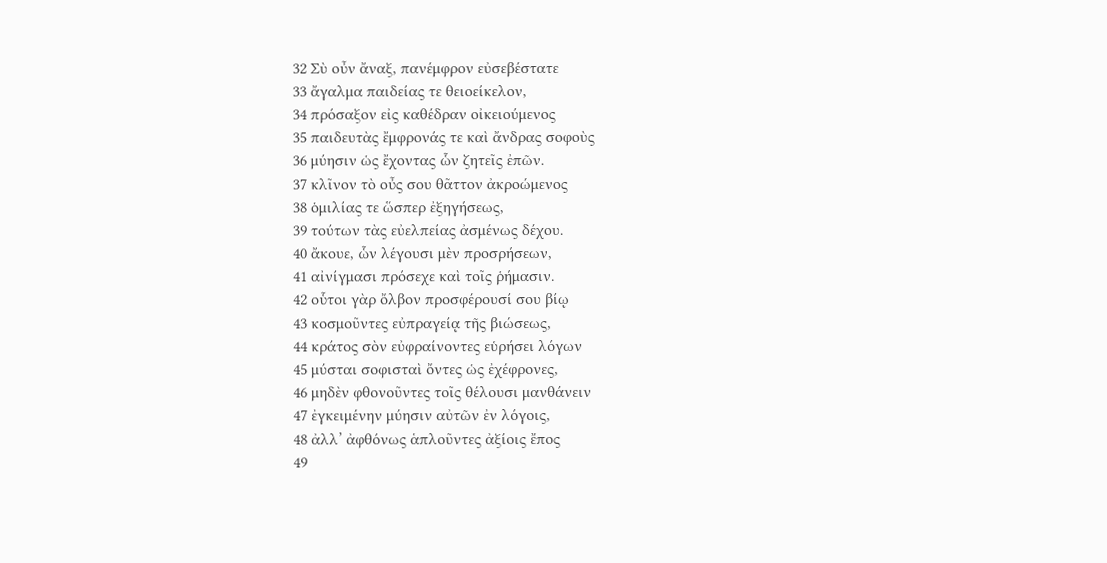32 Σὺ οὖν ἄναξ, πανέμφρον εὐσεβέστατε
33 ἄγαλμα παιδείας τε θειοείκελον,
34 πρόσαξον εἰς καθέδραν οἰκειούμενος
35 παιδευτὰς ἔμφρονάς τε καὶ ἄνδρας σοφοὺς
36 μύησιν ὡς ἔχοντας ὧν ζητεῖς ἐπῶν.
37 κλῖνον τὸ οὖς σου θᾶττον ἀκροώμενος
38 ὁμιλίας τε ὥσπερ ἐξηγήσεως,
39 τούτων τὰς εὐελπείας ἀσμένως δέχου.
40 ἄκουε, ὧν λέγουσι μὲν προσρήσεων,
41 αἰνίγμασι πρόσεχε καὶ τοῖς ῥήμασιν.
42 οὗτοι γὰρ ὄλβον προσφέρουσί σου βίῳ
43 κοσμοῦντες εὐπραγείᾳ τῆς βιώσεως,
44 κράτος σὸν εὐφραίνοντες εὑρήσει λόγων
45 μύσται σοφισταὶ ὄντες ὡς ἐχέφρονες,
46 μηδὲν φθονοῦντες τοῖς θέλουσι μανθάνειν
47 ἐγκειμένην μύησιν αὐτῶν ἐν λόγοις,
48 ἀλλ’ ἀφθόνως ἁπλοῦντες ἀξίοις ἔπος
49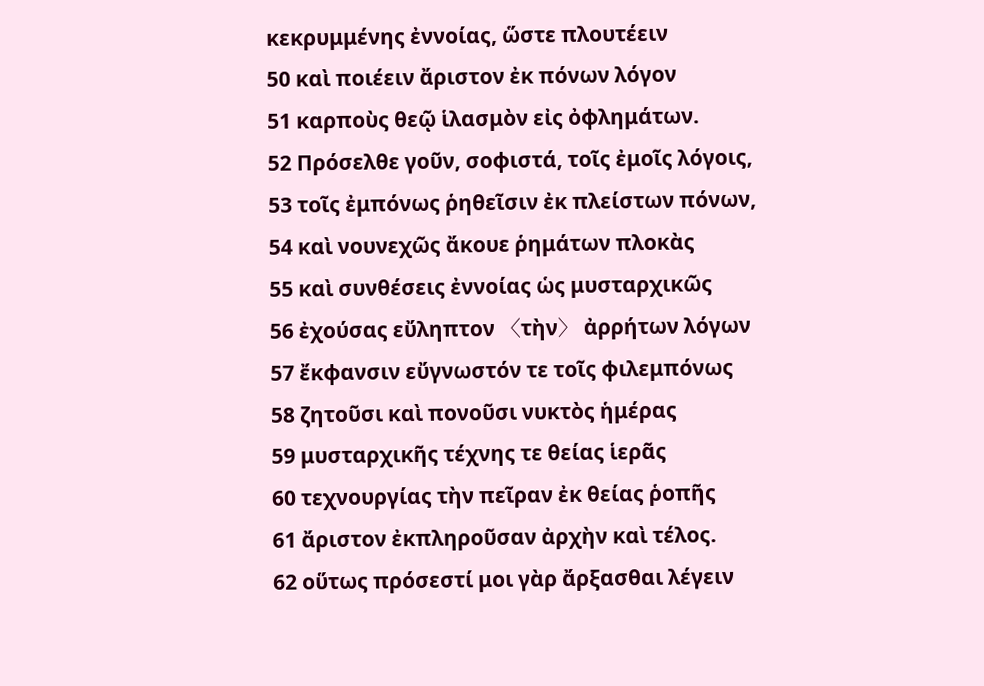κεκρυμμένης ἐννοίας, ὥστε πλουτέειν
50 καὶ ποιέειν ἄριστον ἐκ πόνων λόγον
51 καρποὺς θεῷ ἱλασμὸν εἰς ὀφλημάτων.
52 Πρόσελθε γοῦν, σοφιστά, τοῖς ἐμοῖς λόγοις,
53 τοῖς ἐμπόνως ῥηθεῖσιν ἐκ πλείστων πόνων,
54 καὶ νουνεχῶς ἄκουε ῥημάτων πλοκὰς
55 καὶ συνθέσεις ἐννοίας ὡς μυσταρχικῶς
56 ἐχούσας εὔληπτον 〈τὴν〉 ἀρρήτων λόγων
57 ἔκφανσιν εὔγνωστόν τε τοῖς φιλεμπόνως
58 ζητοῦσι καὶ πονοῦσι νυκτὸς ἡμέρας
59 μυσταρχικῆς τέχνης τε θείας ἱερᾶς
60 τεχνουργίας τὴν πεῖραν ἐκ θείας ῥοπῆς
61 ἄριστον ἐκπληροῦσαν ἀρχὴν καὶ τέλος.
62 οὕτως πρόσεστί μοι γὰρ ἄρξασθαι λέγειν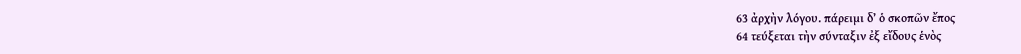63 ἀρχὴν λόγου. πάρειμι δ’ ὁ σκοπῶν ἔπος
64 τεύξεται τὴν σύνταξιν ἐξ εἴδους ἑνὸς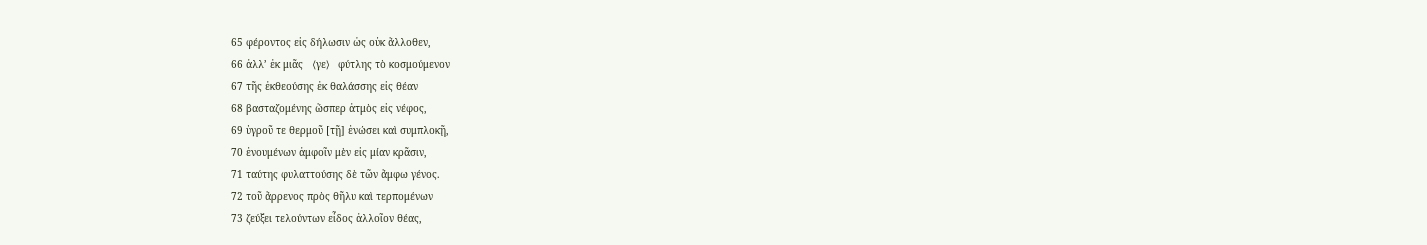65 φέροντος εἰς δήλωσιν ὡς οὐκ ἄλλοθεν,
66 ἀλλ’ ἐκ μιᾶς 〈γε〉 φύτλης τὸ κοσμούμενον
67 τῆς ἐκθεούσης ἐκ θαλάσσης εἰς θέαν
68 βασταζομένης ὥσπερ ἀτμὸς εἰς νέφος,
69 ὑγροῦ τε θερμοῦ [τῇ] ἑνώσει καὶ συμπλοκῇ,
70 ἑνουμένων ἀμφοῖν μὲν εἰς μίαν κρᾶσιν,
71 ταύτης φυλαττούσης δὲ τῶν ἄμφω γένος.
72 τοῦ ἄρρενος πρὸς θῆλυ καὶ τερπομένων
73 ζεύξει τελούντων εἶδος ἀλλοῖον θέας,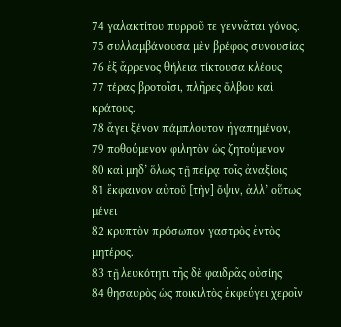74 γαλακτίτου πυρροῦ τε γεννᾶται γόνος.
75 συλλαμβάνουσα μὲν βρέφος συνουσίας
76 ἐξ ἄρρενος θήλεια τίκτουσα κλέους
77 τέρας βροτοῖσι, πλῆρες ὄλβου καὶ κράτους.
78 ἄγει ξένον πάμπλουτον ἠγαπημένον,
79 ποθούμενον φιλητὸν ὡς ζητούμενον
80 καὶ μηδ’ ὅλως τῇ πείρᾳ τοῖς ἀναξίοις
81 ἔκφαινον αὐτοῦ [τὴν] ὄψιν, ἀλλ’ οὕτως μένει
82 κρυπτὸν πρόσωπον γαστρὸς ἐντὸς μητέρος.
83 τῇ λευκότητι τῆς δὲ φαιδρᾶς οὐσίης
84 θησαυρὸς ὡς ποικιλτὸς ἐκφεύγει χεροῖν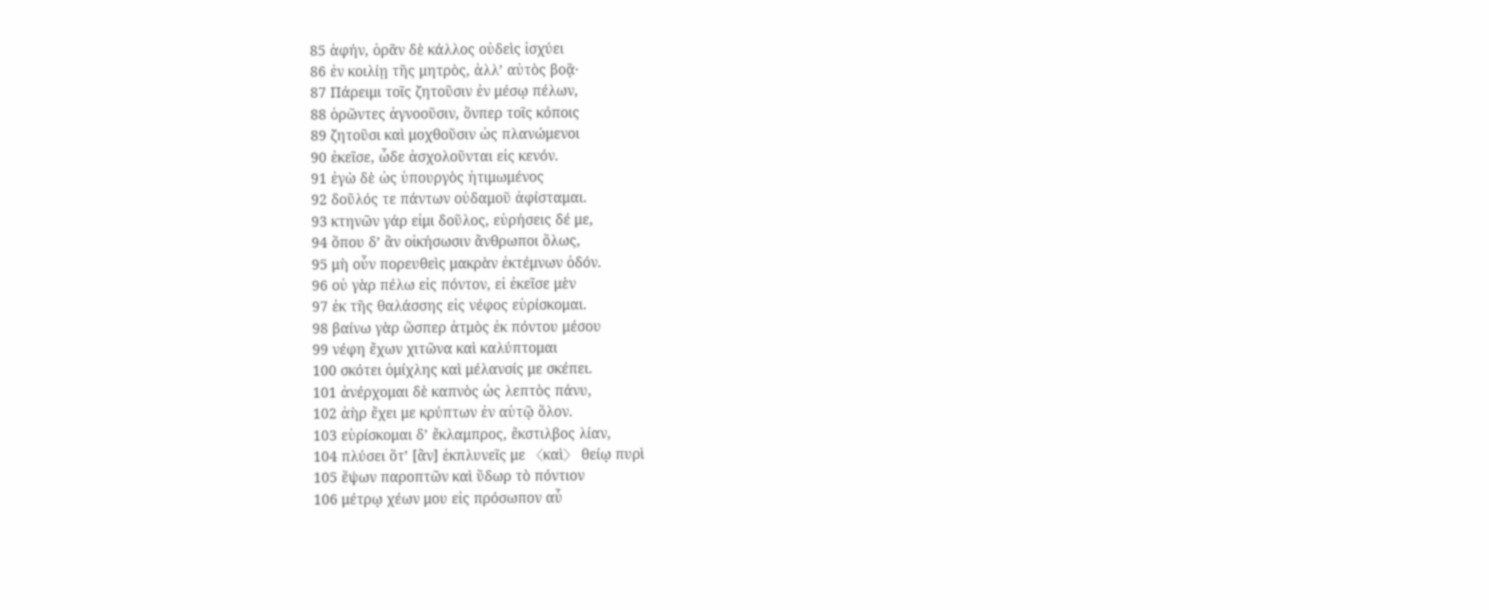85 ἁφήν, ὁρᾶν δὲ κάλλος οὐδεὶς ἰσχύει
86 ἐν κοιλίῃ τῆς μητρὸς, ἀλλ’ αὐτὸς βοᾷ·
87 Πάρειμι τοῖς ζητοῦσιν ἐν μέσῳ πέλων,
88 ὁρῶντες ἀγνοοῦσιν, ὅνπερ τοῖς κόποις
89 ζητοῦσι καὶ μοχθοῦσιν ὡς πλανώμενοι
90 ἐκεῖσε, ὧδε ἀσχολοῦνται εἰς κενόν.
91 ἐγὼ δὲ ὡς ὑπουργὸς ἠτιμωμένος
92 δοῦλός τε πάντων οὐδαμοῦ ἀφίσταμαι.
93 κτηνῶν γάρ εἰμι δοῦλος, εὑρήσεις δέ με,
94 ὅπου δ’ ἂν οἰκήσωσιν ἄνθρωποι ὅλως,
95 μὴ οὖν πορευθεὶς μακρὰν ἐκτέμνων ὁδόν.
96 οὐ γὰρ πέλω εἰς πόντον, εἰ ἐκεῖσε μὲν
97 ἐκ τῆς θαλάσσης εἰς νέφος εὑρίσκομαι.
98 βαίνω γὰρ ὥσπερ ἀτμὸς ἐκ πόντου μέσου
99 νέφη ἔχων χιτῶνα καὶ καλύπτομαι
100 σκότει ὁμίχλης καὶ μέλανσίς με σκέπει.
101 ἀνέρχομαι δὲ καπνὸς ὡς λεπτὸς πάνυ,
102 ἀὴρ ἔχει με κρύπτων ἐν αὑτῷ ὅλον.
103 εὑρίσκομαι δ’ ἔκλαμπρος, ἔκστιλβος λίαν,
104 πλύσει ὅτ’ [ἂν] ἐκπλυνεῖς με 〈καὶ〉 θείῳ πυρὶ
105 ἕψων παροπτῶν καὶ ὕδωρ τὸ πόντιον
106 μέτρῳ χέων μου εἰς πρόσωπον αὖ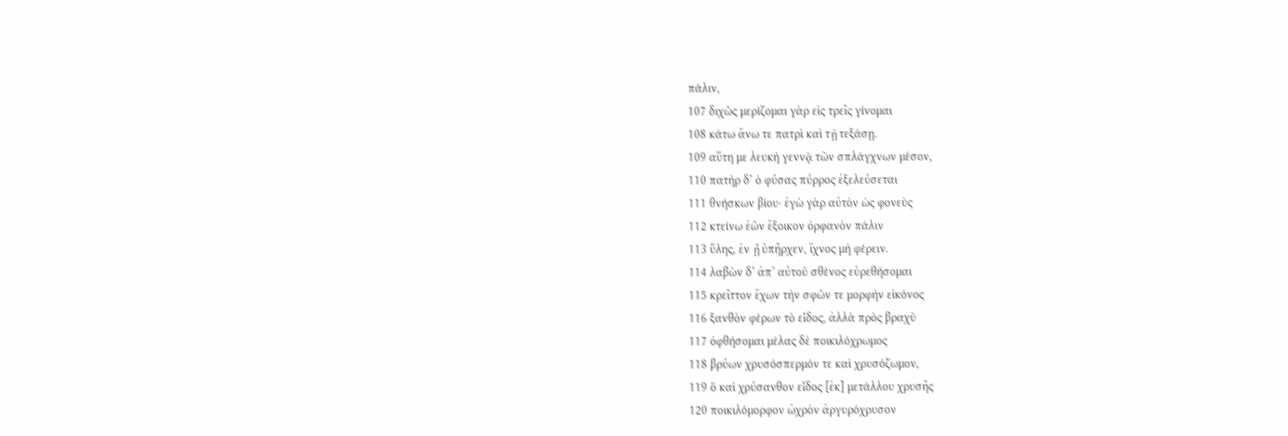πάλιν,
107 διχῶς μερίζομαι γὰρ εἰς τρεῖς γίνομαι
108 κάτω ἄνω τε πατρὶ καὶ τῇ τεξάσῃ.
109 αὕτη με λευκὴ γεννᾷ τῶν σπλάγχνων μέσον,
110 πατὴρ δ’ ὁ φύσας πύρρος ἐξελεύσεται
111 θνήσκων βίου· ἐγὼ γὰρ αὐτὸν ὡς φονεὺς
112 κτείνω ἐῶν ἔξοικον ὀρφανὸν πάλιν
113 ὕλης, ἐν ᾗ ὑπῆρχεν, ἴχνος μὴ φέρειν.
114 λαβὼν δ’ ἀπ’ αὐτοῦ σθένος εὑρεθήσομαι
115 κρεῖττον ἔχων τὴν σφῶν τε μορφὴν εἰκόνος
116 ξανθὸν φέρων τὸ εἶδος, ἀλλὰ πρὸς βραχὺ
117 ὀφθήσομαι μέλας δὲ ποικιλόχρωμος
118 βρύων χρυσόσπερμόν τε καὶ χρυσόζωμον,
119 ὃ καὶ χρύσανθον εἶδος [ἐκ] μετάλλου χρυσῆς
120 ποικιλόμορφον ὠχρὸν ἀργυρόχρυσον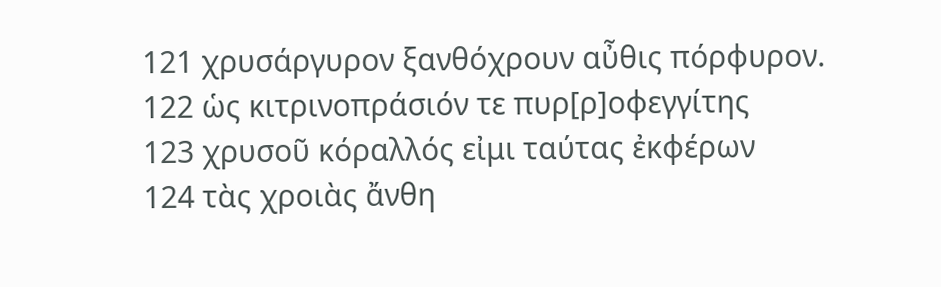121 χρυσάργυρον ξανθόχρουν αὖθις πόρφυρον.
122 ὡς κιτρινοπράσιόν τε πυρ[ρ]οφεγγίτης
123 χρυσοῦ κόραλλός εἰμι ταύτας ἐκφέρων
124 τὰς χροιὰς ἄνθη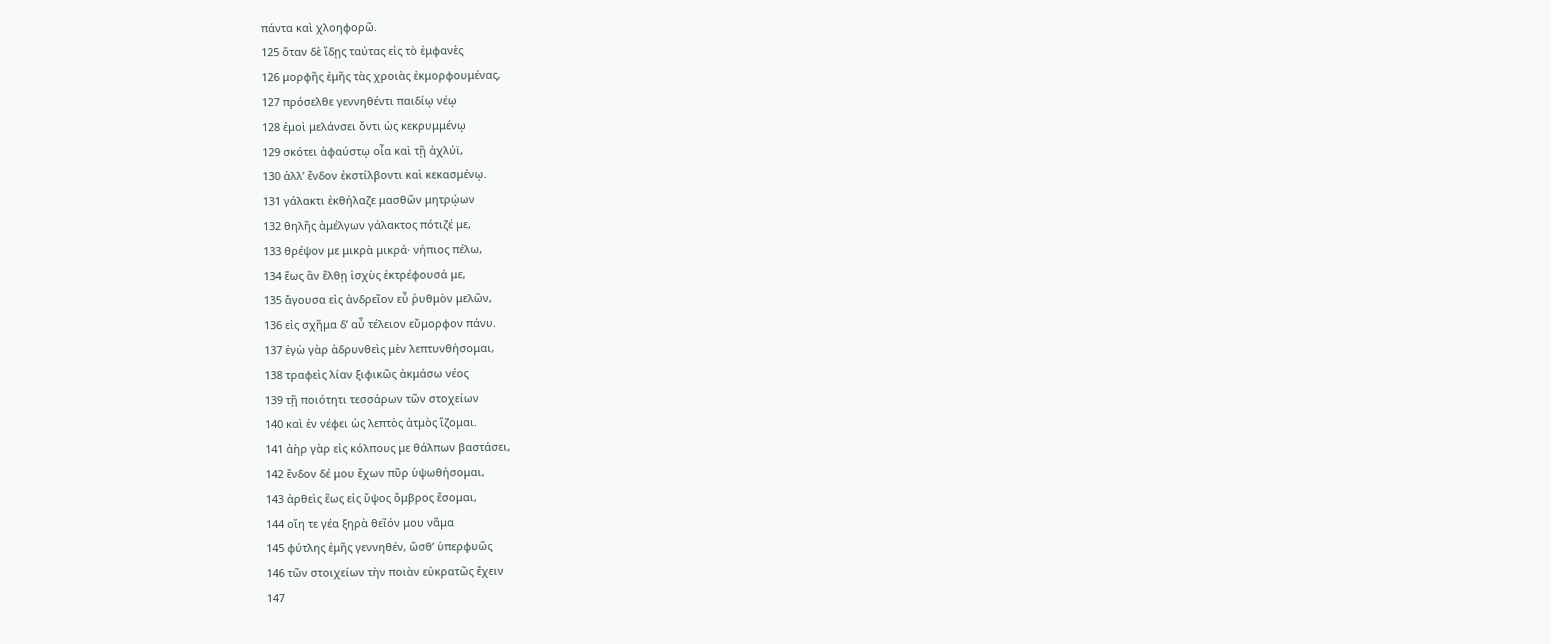πάντα καὶ χλοηφορῶ.
125 ὅταν δὲ ἴδῃς ταύτας εἰς τὸ ἐμφανὲς
126 μορφῆς ἐμῆς τὰς χροιὰς ἐκμορφουμένας,
127 πρόσελθε γεννηθέντι παιδίῳ νέῳ
128 ἐμοὶ μελάνσει ὄντι ὡς κεκρυμμένῳ
129 σκότει ἀφαύστῳ οἷα καὶ τῇ ἀχλύϊ,
130 ἀλλ’ ἔνδον ἐκστίλβοντι καὶ κεκασμένῳ.
131 γάλακτι ἐκθήλαζε μασθῶν μητρῴων
132 θηλῆς ἀμέλγων γάλακτος πότιζέ με,
133 θρέψον με μικρὰ μικρά· νήπιος πέλω,
134 ἕως ἂν ἔλθῃ ἰσχὺς ἐκτρέφουσά με,
135 ἄγουσα εἰς ἀνδρεῖον εὖ ῥυθμὸν μελῶν,
136 εἰς σχῆμα δ’ αὖ τέλειον εὔμορφον πάνυ.
137 ἐγὼ γὰρ ἁδρυνθεὶς μὲν λεπτυνθήσομαι,
138 τραφεὶς λίαν ξιφικῶς ἀκμάσω νέος
139 τῇ ποιότητι τεσσάρων τῶν στοχείων
140 καὶ ἐν νέφει ὡς λεπτὸς ἀτμὸς ἵζομαι.
141 ἀὴρ γὰρ εἰς κόλπους με θάλπων βαστάσει,
142 ἔνδον δέ μου ἔχων πῦρ ὑψωθήσομαι,
143 ἀρθεὶς ἕως εἰς ὕψος ὄμβρος ἔσομαι,
144 οἵη τε γέα ξηρὰ θεῖόν μου νᾶμα
145 φύτλης ἐμῆς γεννηθέν, ὥσθ’ ὑπερφυῶς
146 τῶν στοιχείων τὴν ποιὰν εὐκρατῶς ἔχειν
147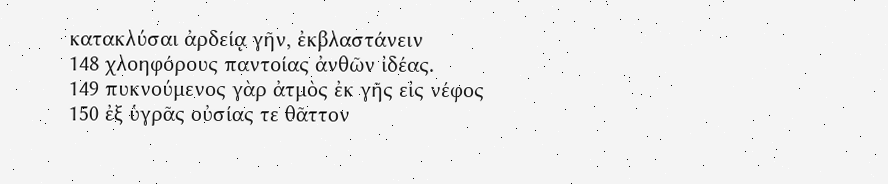κατακλύσαι ἀρδείᾳ γῆν, ἐκβλαστάνειν
148 χλοηφόρους παντοίας ἀνθῶν ἰδέας.
149 πυκνούμενος γὰρ ἀτμὸς ἐκ γῆς εἰς νέφος
150 ἐξ ὑγρᾶς οὐσίας τε θᾶττον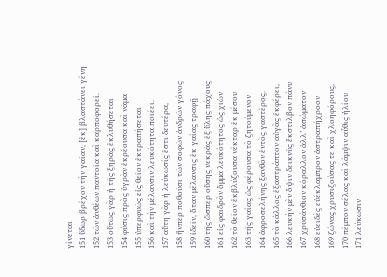γίνεται
151 ὕδωρ βρέχον τὴν γαῖαν, [ἐκ] βλαστάνει γένη
152 τῶν ἀνθέων παντοῖα καὶ καρποφορεῖ.
153 οὕτως γὰρ ἡ τῆς ξηρᾶς ἐκλυθήσεται
154 φύσις πρὸς ὑγρὰν ἐκρέουσα καὶ νᾶμα
155 ὑπερφυῶς εἰς θεῖον ἐκτραπήσεται
156 καὶ τὴν μέλανσιν λευκότητα ποιέει.
157 αὕτη γὰρ ἡ λεύκωσίς ἐστι δευτέρα,
158 ἥνπερ ποθοῦσι τῶν σοφῶν ἀνδρῶν γόνος
159 ἰδεῖν, ὅταν μέλανσις ἐκ γαίας τραφῇ
160 τῆς ὥσπερ οὔσης νεκρᾶς ἐξ ὕλης πάχους
161 εἰς φαιδρὸν ὄμμα λευκότητος ὡς χιὼν
162 τὸ θεῖον ἐκβλύζουσα νέκταρ ἐκ μέσου
163 τῆς γαίας ὡς φέρουσα τὸ ζητούμενον
164 ἀφροσελήνης ξανθὸν ἐντὸς γαστέρος.
165 τὸ κάλλος ἐξαστράπτον αὐγὰς ἐκφέρει,
166 λευκὴν μὲν ὄψιν δεικνὺς ἔκστιλβον πάνυ
167 χρυσάνθιον κόραλλον ἀλλ’ ἀσώματον
168 εὐειδὲς εὐέκλαμπρον ἀστραπήχροον
169 ζώνας χρυσιζούσας τε καὶ χλοηφόρους,
170 πέμπον σέλας καὶ λάμψιν αὖθις ἡλίου
171 λεύκωσιν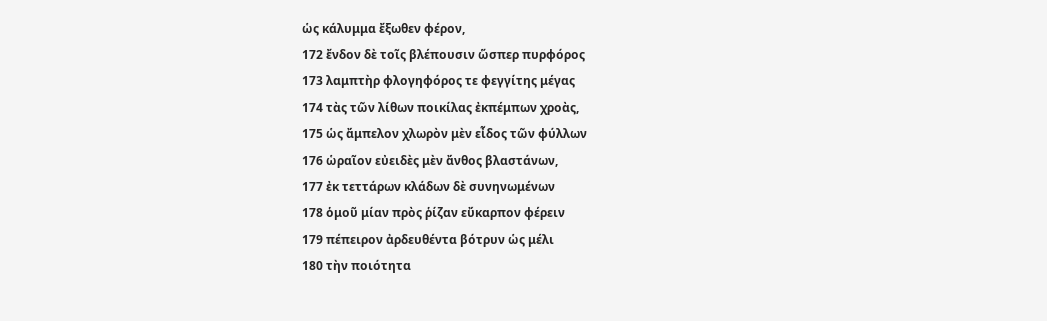ὡς κάλυμμα ἔξωθεν φέρον,
172 ἔνδον δὲ τοῖς βλέπουσιν ὥσπερ πυρφόρος
173 λαμπτὴρ φλογηφόρος τε φεγγίτης μέγας
174 τὰς τῶν λίθων ποικίλας ἐκπέμπων χροὰς,
175 ὡς ἄμπελον χλωρὸν μὲν εἶδος τῶν φύλλων
176 ὡραῖον εὐειδὲς μὲν ἄνθος βλαστάνων,
177 ἐκ τεττάρων κλάδων δὲ συνηνωμένων
178 ὁμοῦ μίαν πρὸς ῥίζαν εὔκαρπον φέρειν
179 πέπειρον ἀρδευθέντα βότρυν ὡς μέλι
180 τὴν ποιότητα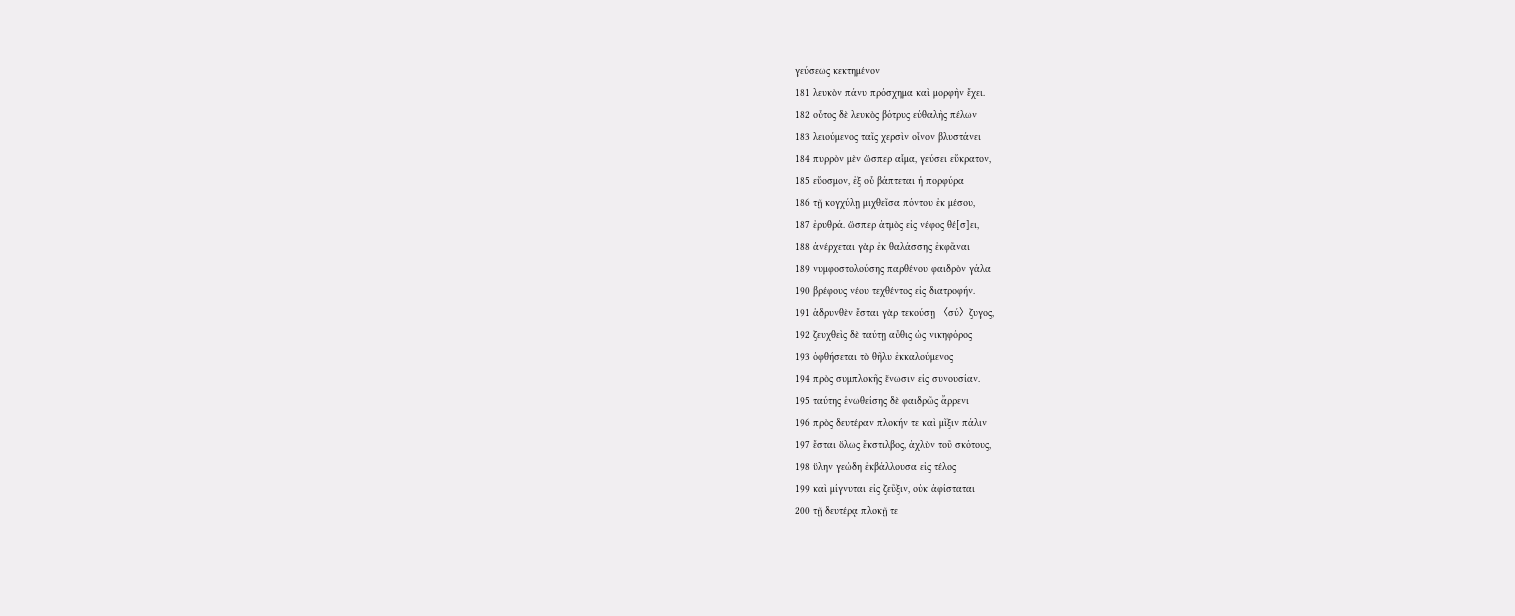γεύσεως κεκτημένον
181 λευκὸν πάνυ πρόσχημα καὶ μορφὴν ἔχει.
182 οὗτος δὲ λευκὸς βότρυς εὐθαλὴς πέλων
183 λειούμενος ταῖς χερσὶν οἶνον βλυστάνει
184 πυρρὸν μὲν ὥσπερ αἷμα, γεύσει εὔκρατον,
185 εὔοσμον, ἐξ οὗ βάπτεται ἡ πορφύρα
186 τῇ κογχύλῃ μιχθεῖσα πόντου ἐκ μέσου,
187 ἐρυθρά. ὥσπερ ἀτμὸς εἰς νέφος θέ[σ]ει,
188 ἀνέρχεται γὰρ ἐκ θαλάσσης ἐκφᾶναι
189 νυμφοστολούσης παρθένου φαιδρὸν γάλα
190 βρέφους νέου τεχθέντος εἰς διατροφήν.
191 ἁδρυνθὲν ἔσται γὰρ τεκούσῃ 〈σύ〉ζυγος,
192 ζευχθεὶς δὲ ταύτῃ αὖθις ὡς νικηφόρος
193 ὀφθήσεται τὸ θῆλυ ἐκκαλούμενος
194 πρὸς συμπλοκῆς ἕνωσιν εἰς συνουσίαν.
195 ταύτης ἑνωθείσης δὲ φαιδρῶς ἄρρενι
196 πρὸς δευτέραν πλοκήν τε καὶ μῖξιν πάλιν
197 ἔσται ὅλως ἔκστιλβος, ἀχλὺν τοῦ σκότους,
198 ὕλην γεώδη ἐκβάλλουσα εἰς τέλος
199 καὶ μίγνυται εἰς ζεῦξιν, οὐκ ἀφίσταται
200 τῇ δευτέρᾳ πλοκῇ τε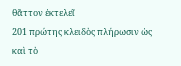θᾶττον ἐκτελεῖ
201 πρώτης κλειδὸς πλήρωσιν ὡς καὶ τὸ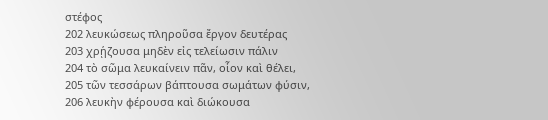στέφος
202 λευκώσεως πληροῦσα ἔργον δευτέρας
203 χρῄζουσα μηδὲν εἰς τελείωσιν πάλιν
204 τὸ σῶμα λευκαίνειν πᾶν, οἷον καὶ θέλει,
205 τῶν τεσσάρων βάπτουσα σωμάτων φύσιν,
206 λευκὴν φέρουσα καὶ διώκουσα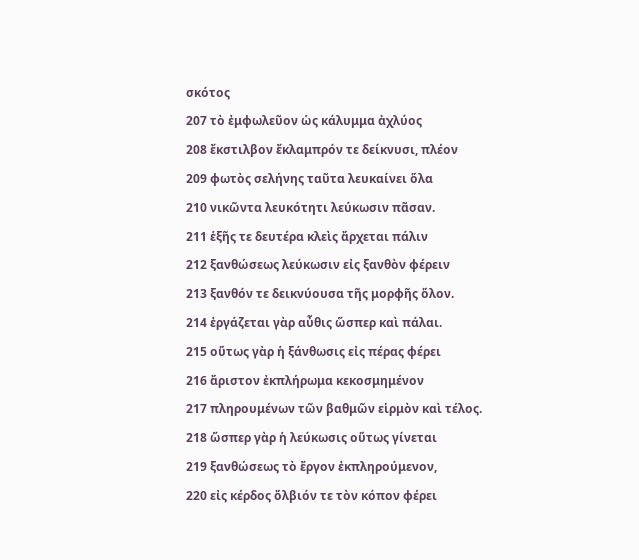σκότος
207 τὸ ἐμφωλεῦον ὡς κάλυμμα ἀχλύος
208 ἔκστιλβον ἔκλαμπρόν τε δείκνυσι, πλέον
209 φωτὸς σελήνης ταῦτα λευκαίνει ὅλα
210 νικῶντα λευκότητι λεύκωσιν πᾶσαν.
211 ἑξῆς τε δευτέρα κλεὶς ἄρχεται πάλιν
212 ξανθώσεως λεύκωσιν εἰς ξανθὸν φέρειν
213 ξανθόν τε δεικνύουσα τῆς μορφῆς ὅλον.
214 ἐργάζεται γὰρ αὖθις ὥσπερ καὶ πάλαι.
215 οὕτως γὰρ ἡ ξάνθωσις εἰς πέρας φέρει
216 ἄριστον ἐκπλήρωμα κεκοσμημένον
217 πληρουμένων τῶν βαθμῶν εἱρμὸν καὶ τέλος.
218 ὥσπερ γὰρ ἡ λεύκωσις οὕτως γίνεται
219 ξανθώσεως τὸ ἔργον ἐκπληρούμενον,
220 εἰς κέρδος ὄλβιόν τε τὸν κόπον φέρει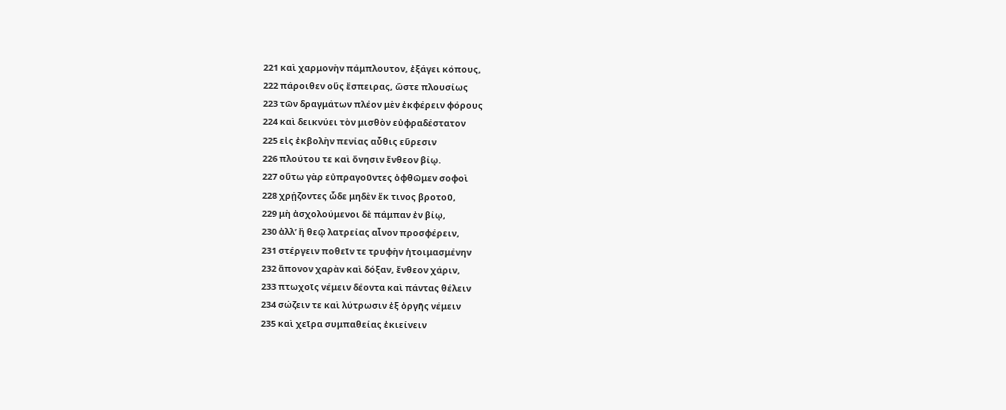221 καὶ χαρμονὴν πάμπλουτον, ἐξάγει κόπους,
222 πάροιθεν οὓς ἔσπειρας, ὥστε πλουσίως
223 τῶν δραγμάτων πλέον μὲν ἐκφέρειν φόρους
224 καὶ δεικνύει τὸν μισθὸν εὐφραδέστατον
225 εἰς ἐκβολὴν πενίας αὖθις εὕρεσιν
226 πλούτου τε καὶ ὄνησιν ἔνθεον βίῳ.
227 οὕτω γὰρ εὐπραγοῦντες ὀφθῶμεν σοφοὶ
228 χρῄζοντες ὧδε μηδὲν ἔκ τινος βροτοῦ,
229 μὴ ἀσχολούμενοι δὲ πάμπαν ἐν βίῳ,
230 ἀλλ’ ἢ θεῷ λατρείας αἶνον προσφέρειν,
231 στέργειν ποθεῖν τε τρυφὴν ἡτοιμασμένην
232 ἄπονον χαρὰν καὶ δόξαν, ἔνθεον χάριν,
233 πτωχοῖς νέμειν δέοντα καὶ πάντας θέλειν
234 σώζειν τε καὶ λύτρωσιν ἐξ ὀργῆς νέμειν
235 καὶ χεῖρα συμπαθείας ἐκιείνειν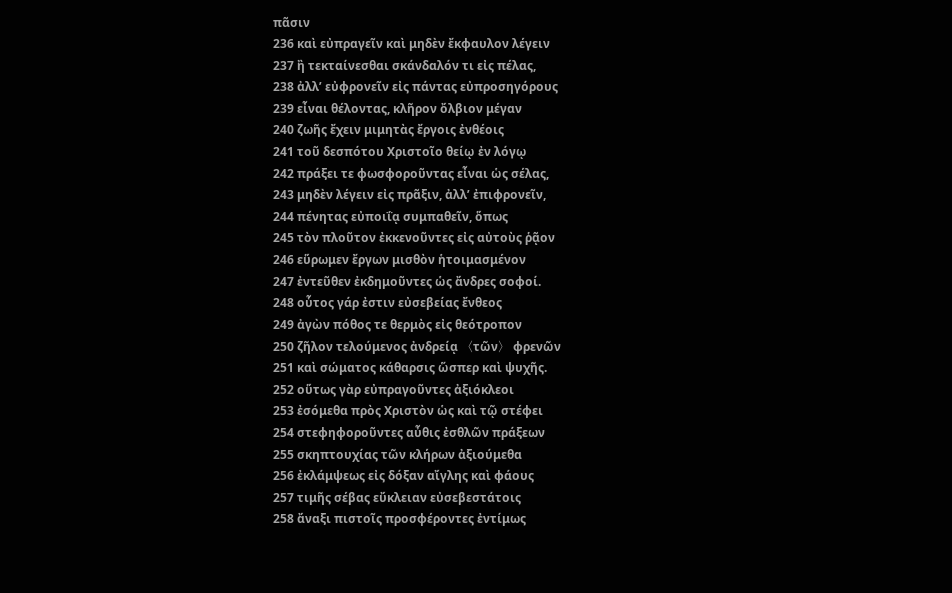πᾶσιν
236 καὶ εὐπραγεῖν καὶ μηδὲν ἔκφαυλον λέγειν
237 ἢ τεκταίνεσθαι σκάνδαλόν τι εἰς πέλας,
238 ἀλλ’ εὐφρονεῖν εἰς πάντας εὐπροσηγόρους
239 εἶναι θέλοντας, κλῆρον ὄλβιον μέγαν
240 ζωῆς ἔχειν μιμητὰς ἔργοις ἐνθέοις
241 τοῦ δεσπότου Χριστοῖο θείῳ ἐν λόγῳ
242 πράξει τε φωσφοροῦντας εἶναι ὡς σέλας,
243 μηδὲν λέγειν εἰς πρᾶξιν, ἀλλ’ ἐπιφρονεῖν,
244 πένητας εὐποιΐᾳ συμπαθεῖν, ὅπως
245 τὸν πλοῦτον ἐκκενοῦντες εἰς αὐτοὺς ῥᾷον
246 εὕρωμεν ἔργων μισθὸν ἡτοιμασμένον
247 ἐντεῦθεν ἐκδημοῦντες ὡς ἄνδρες σοφοί.
248 οὗτος γάρ ἐστιν εὐσεβείας ἔνθεος
249 ἀγὼν πόθος τε θερμὸς εἰς θεότροπον
250 ζῆλον τελούμενος ἀνδρείᾳ 〈τῶν〉 φρενῶν
251 καὶ σώματος κάθαρσις ὥσπερ καὶ ψυχῆς.
252 οὕτως γὰρ εὐπραγοῦντες ἀξιόκλεοι
253 ἐσόμεθα πρὸς Χριστὸν ὡς καὶ τῷ στέφει
254 στεφηφοροῦντες αὖθις ἐσθλῶν πράξεων
255 σκηπτουχίας τῶν κλήρων ἀξιούμεθα
256 ἐκλάμψεως εἰς δόξαν αἴγλης καὶ φάους
257 τιμῆς σέβας εὔκλειαν εὐσεβεστάτοις
258 ἄναξι πιστοῖς προσφέροντες ἐντίμως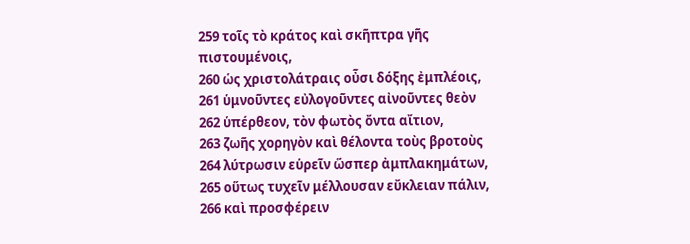259 τοῖς τὸ κράτος καὶ σκῆπτρα γῆς πιστουμένοις,
260 ὡς χριστολάτραις οὖσι δόξης ἐμπλέοις,
261 ὑμνοῦντες εὐλογοῦντες αἰνοῦντες θεὸν
262 ὑπέρθεον, τὸν φωτὸς ὄντα αἴτιον,
263 ζωῆς χορηγὸν καὶ θέλοντα τοὺς βροτοὺς
264 λύτρωσιν εὑρεῖν ὥσπερ ἀμπλακημάτων,
265 οὕτως τυχεῖν μέλλουσαν εὔκλειαν πάλιν,
266 καὶ προσφέρειν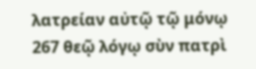λατρείαν αὐτῷ τῷ μόνῳ
267 θεῷ λόγῳ σὺν πατρὶ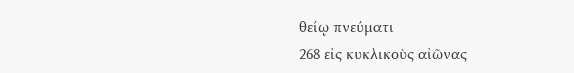θείῳ πνεύματι
268 εἰς κυκλικοὺς αἰῶνας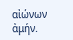αἰώνων ἀμήν.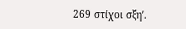269 στίχοι σξηʹ.